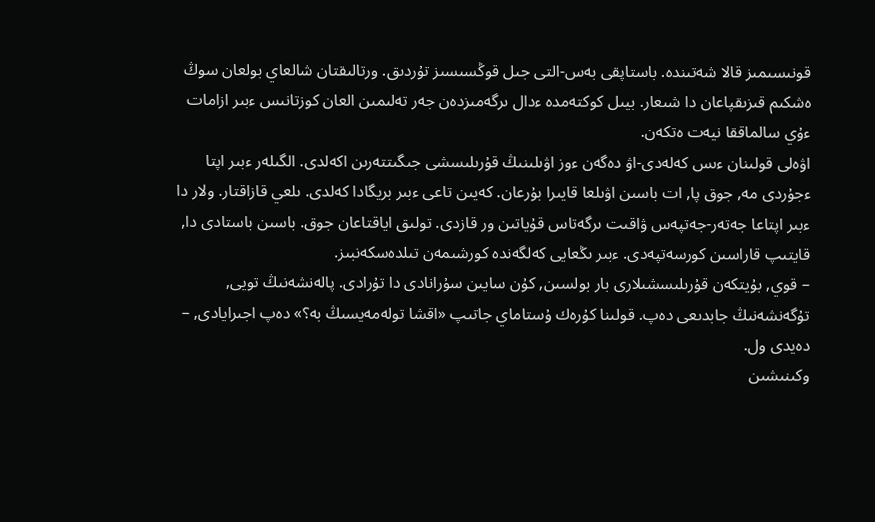قونىسىمىز قالا شەتىندە. باستاپقى بەس-التى جىل قوڭسىسىز تۇردىق. ورتالىقتان شالعاي بولعان سوڭ ەشكىم قىزىقپاعان دا شىعار. بيىل كوكتەمدە ءدال ىرگەمىزدەن جەر تەلىمىن العان كوزتانىس ءبىر ازامات ءۇي سالماققا نيەت ەتكەن.
اۋەلى قولىنان ءىس كەلەدى-اۋ دەگەن ءوز اۋىلىنىڭ قۇرىلىسشى جىگىتتەرىن اكەلدى. الگىلەر ءبىر اپتا ءجۇردى مە, جوق پا, ات باسىن اۋىلعا قايىرا بۇرعان. كەيىن تاعى ءبىر بريگادا كەلدى. ىلعي قازاقتار. ولار دا ءبىر اپتاعا جەتەر-جەتپەس ۋاقىت ىرگەتاس قۇياتىن ور قازدى. تولىق اياقتاعان جوق. باسىن باستادى دا, قايتىپ قاراسىن كورسەتپەدى. ءبىر ىڭعايى كەلگەندە كورشىمەن تىلدەسكەنبىز.
– قوي, بۇيتكەن قۇرىلىسشىلارى بار بولسىن, كۇن سايىن سۇرانادى دا تۇرادى. پالەنشەنىڭ تويى, تۇگەنشەنىڭ جابدىعى دەپ. قولىنا كۇرەك ۇستاماي جاتىپ «اقشا تولەمەيسىڭ بە؟» دەپ اجىرايادى, – دەيدى ول.
وكىنىشىن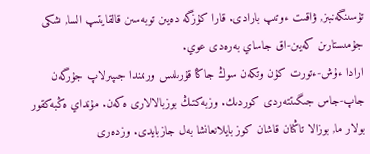تۇسىنگەنبىز, ۋاقىت ءوتىپ بارادى. قارا كۇزگە دەيىن توبەسىن قالقايتىپ السا, ىشكى جۇمىستارىن كەيىن-اق جاساي بەرەدى عوي.
ارادا ءۇش-ءتورت كۇن وتكەن سوڭ جاڭا قۇرىلىس ورنىندا جىپىرلاپ جۇرگەن جاپ-جاس جىگىتتەردى كوردىك. وزبەكتىڭ بوزبالالارى ەكەن. مۇنداي ەڭبەكقور بولار ما, بوزالا تاڭنان قاشان كوز بايلانعانشا بەل جازبايدى. وزدەرى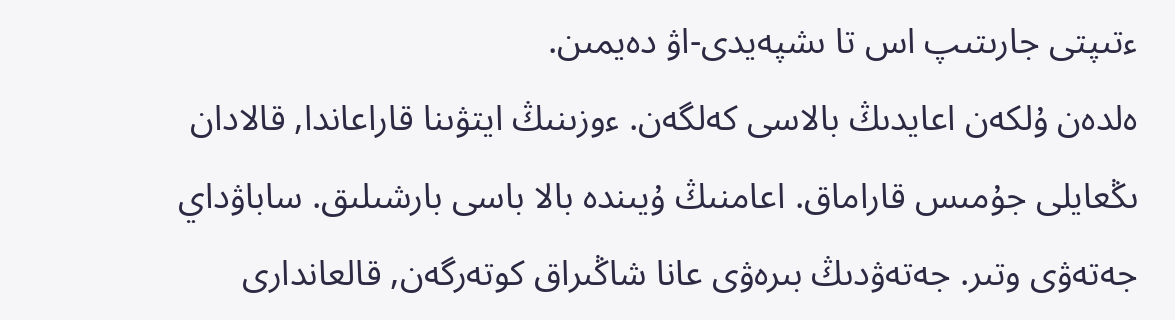ءتىپتى جارىتىپ اس تا ىشپەيدى-اۋ دەيمىن.
ەلدەن ۇلكەن اعايدىڭ بالاسى كەلگەن. ءوزىنىڭ ايتۋىنا قاراعاندا, قالادان ىڭعايلى جۇمىس قاراماق. اعامنىڭ ۇيىندە بالا باسى بارشىلىق. ساباۋداي جەتەۋى وتىر. جەتەۋدىڭ بىرەۋى عانا شاڭىراق كوتەرگەن, قالعاندارى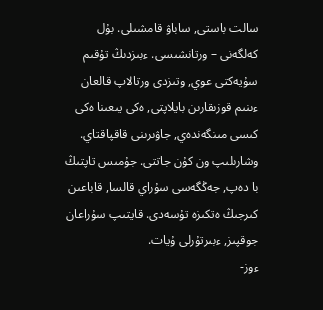سالت باستى, ساباۋ قامشىلى. بۇل كەلگەنى – ورتانشىسى. ءبىزدىڭ تۇقىم سۇيەكتى عوي, وتىزدى ورتالاپ قالعان ءىنىم قوزىقارىن بايلاپتى, ەكى يىعىنا ەكى كىسى مىنگەندەي, جاۋىرىنى قاقپاقتاي.
وشارىلىپ ون كۇن جاتتى. جۇمىس تاپتىڭ با دەپ, جەڭگەسى سۇراي قالسا, قاباعىن كىرجىڭ ەتكىزە تۇسەدى. قايتىپ سۇراعان جوقپىز, ءبىرتۇرلى ۇيات.
ءوز-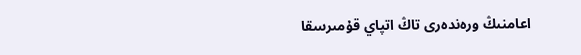اعامنىڭ ورەندەرى تاڭ اتپاي قۇمىرسقا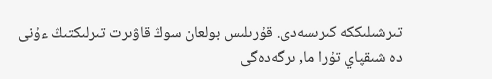تىرشىلىككە كىرىسەدى. قۇرىلىس بولعان سوڭ قاۋىرت تىرلىكتىڭ ءۇنى دە شىقپاي تۇرا ما, ىرگەدەگى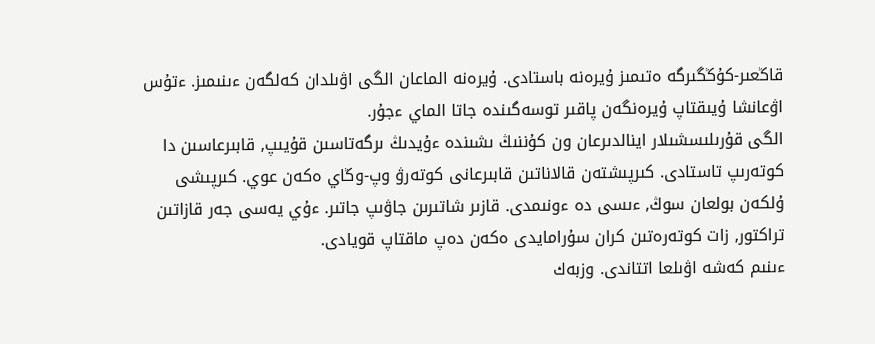قاڭعىر-كۇڭگىرگە ەتىمىز ۇيرەنە باستادى. ۇيرەنە الماعان الگى اۋىلدان كەلگەن ءىنىمىز. ءتۇس اۋعانشا ۇيىقتاپ ۇيرەنگەن پاقىر توسەگىندە جاتا الماي ءجۇر.
الگى قۇرىلىسشىلار اينالدىرعان ون كۇننىڭ ىشىندە ءۇيدىڭ ىرگەتاسىن قۇيىپ, قابىرعاسىن دا كوتەرىپ تاستادى. كىرپىشتەن قالاناتىن قابىرعانى كوتەرۋ وپ-وڭاي ەكەن عوي. كىرپىشى ۇلكەن بولعان سوڭ, ءىسى دە ءونىمدى. قازىر شاتىرىن جاۋىپ جاتىر. ءۇي يەسى جەر قازاتىن تراكتور, زات كوتەرەتىن كران سۇرامايدى ەكەن دەپ ماقتاپ قويادى.
ءىنىم كەشە اۋىلعا اتتاندى. وزبەك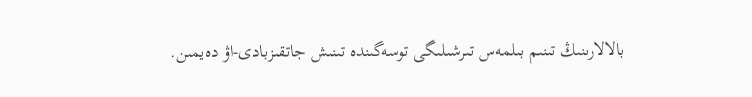بالالارىنىڭ تىنىم بىلمەس تىرشىلىگى توسەگىندە تىنىش جاتقىزبادى-اۋ دەيمىن.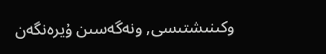وكىنىشتىسى, ونەگەسىن ۇيرەنگەن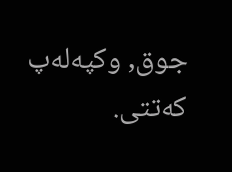جوق, وكپەلەپ كەتتى.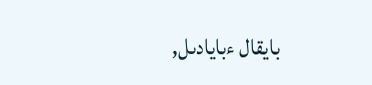بايقال ءبايادىل,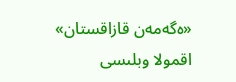«ەگەمەن قازاقستان»
اقمولا وبلىسى